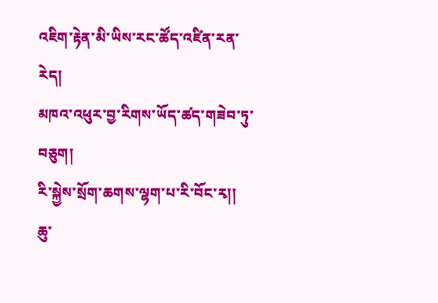འཇིག་རྟེན་མི་ཡིས་རང་ཚོད་འཛིན་རན་རེད།
མཁའ་འཕུར་བྱ་རིགས་ཡོད་ཚད་གཟེབ་ཏུ་བཅུག།
རི་སྐྱེས་སྲོག་ཆགས་ལྷག་པ་རི་བོང་རྭ།།
ཆུ་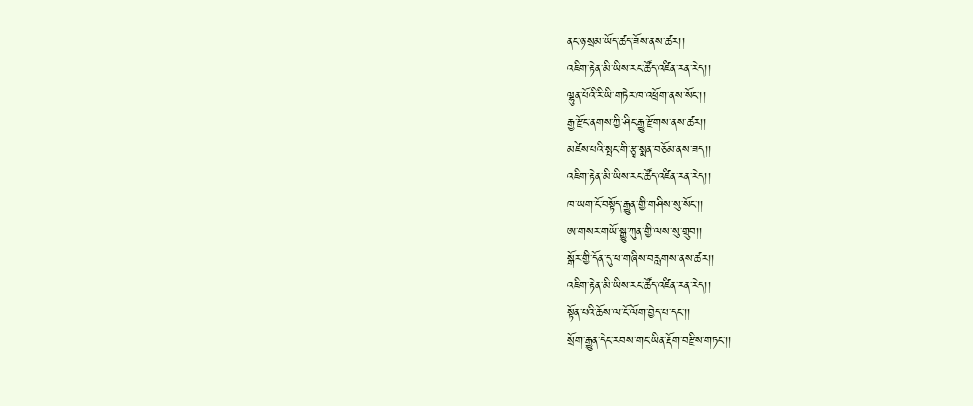ནང་ཉ་སྲམ་ཡོད་ཚད་ཟོས་ནས་ཚར།།
འཇིག་རྟེན་མི་ཡིས་རང་ཚོད་འཛིན་རན་རེད།།
ལྷུན་པོའི་རི་ཡི་གཏེར་ཁ་འཕྲོག་ནས་སོང་།།
རྒྱ་རྫོང་ནགས་ཀྱི་ཤིང་རྒྱུ་རྫོགས་ནས་ཚར།།
མཛེས་པའི་སྤང་གི་རྩྭ་སྨན་བཅོམ་ནས་ཟད།།
འཇིག་རྟེན་མི་ཡིས་རང་ཚོད་འཛིན་རན་རེད།།
ཁ་ཡག་ངོ་བསྟོད་རྒྱུན་གྱི་གཤིས་སུ་སོང་།།
ཨ་གསར་གཡོ་སྒྱུ་ཀུན་གྱི་ལས་སུ་གྲུབ།།
སྒོར་གྱི་དོན་དུ་ཕ་གཞིས་བརླགས་ནས་ཚར།།
འཇིག་རྟེན་མི་ཡིས་རང་ཚོད་འཛིན་རན་རེད།།
སྟོན་པའི་ཆོས་ལ་ངོ་ལོག་བྱེད་པ་དང་།།
སྲོག་རྒྱུན་དེང་རབས་གང་ཡིན་རྡོག་བརྫིས་གཏང་།།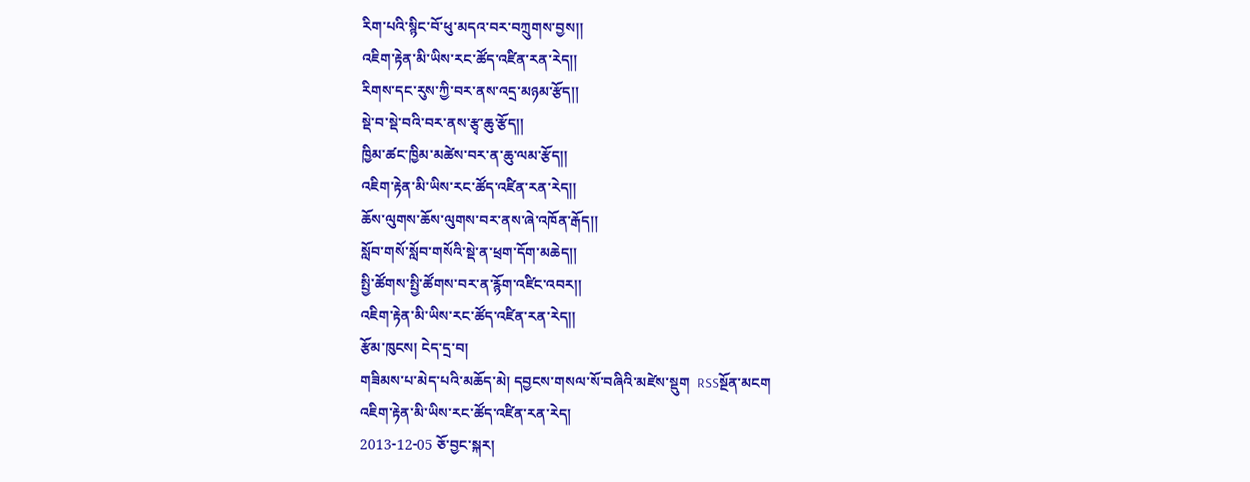རིག་པའི་སྙིང་བོ་ཕུ་མདའ་བར་བཀྲུགས་བྱས།།
འཇིག་རྟེན་མི་ཡིས་རང་ཚོད་འཛིན་རན་རེད།།
རིགས་དང་རུས་ཀྱི་བར་ནས་འདྲ་མཉམ་རྩོད།།
སྡེ་བ་སྡེ་བའི་བར་ནས་རྩྭ་ཆུ་རྩོད།།
ཁྱིམ་ཚང་ཁྱིམ་མཚེས་བར་ན་ཆུ་ལམ་རྩོད།།
འཇིག་རྟེན་མི་ཡིས་རང་ཚོད་འཛིན་རན་རེད།།
ཆོས་ལུགས་ཆོས་ལུགས་བར་ནས་ཞེ་འཁོན་རྒོད།།
སློབ་གསོ་སློབ་གསོའི་སྡེ་ན་ཕྲག་དོག་མཆེད།།
སྤྱི་ཚོགས་སྤྱི་ཚོགས་བར་ན་རྙོག་འཛིང་འབར།།
འཇིག་རྟེན་མི་ཡིས་རང་ཚོད་འཛིན་རན་རེད།།
རྩོམ་ཁུངས། ངེད་དྲ་བ།
གཟིམས་པ་མེད་པའི་མཆོད་མེ། དབྱངས་གསལ་སོ་བཞིའི་མཛེས་སྡུག  RSSསྔོན་མངག
འཇིག་རྟེན་མི་ཡིས་རང་ཚོད་འཛིན་རན་རེད།
2013-12-05 ཅོ་བྱང་སྐར།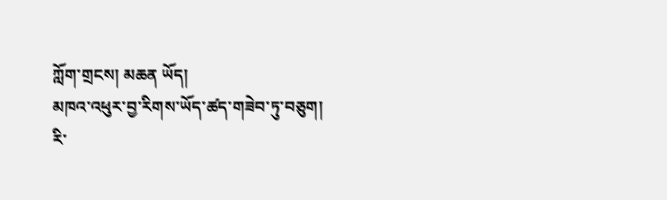ཀློག་གྲངས། མཆན ཡོད།
མཁའ་འཕུར་བྱ་རིགས་ཡོད་ཚད་གཟེབ་ཏུ་བཅུག།
རི་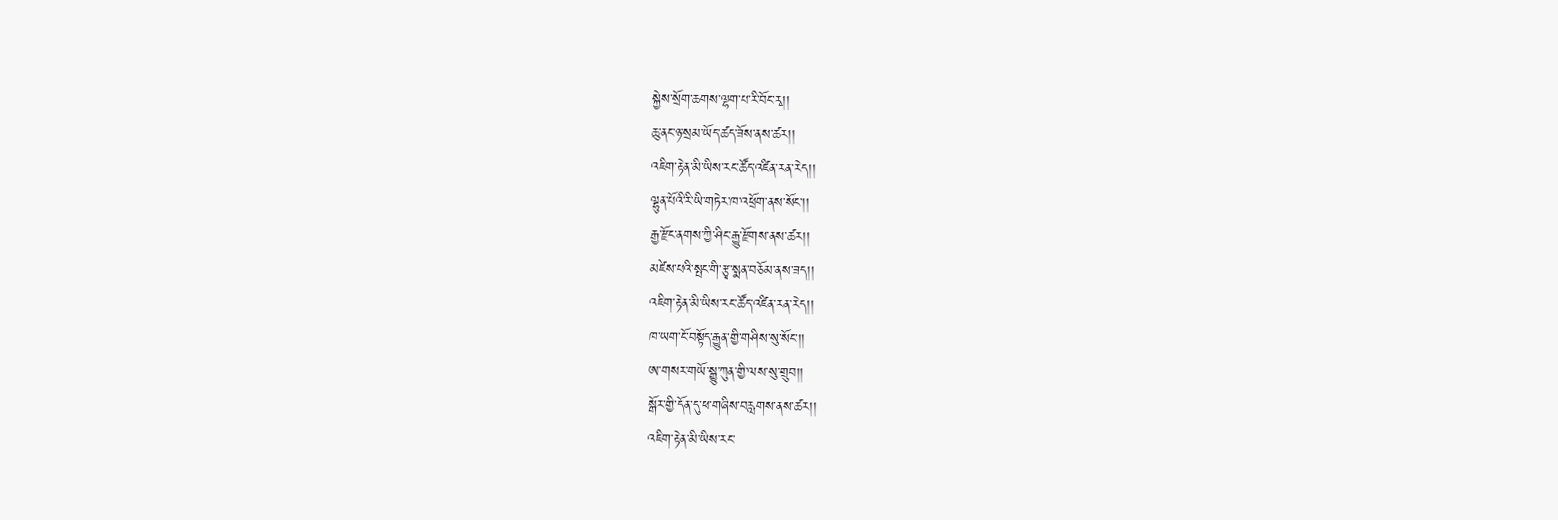སྐྱེས་སྲོག་ཆགས་ལྷག་པ་རི་བོང་རྭ།།
ཆུ་ནང་ཉ་སྲམ་ཡོད་ཚད་ཟོས་ནས་ཚར།།
འཇིག་རྟེན་མི་ཡིས་རང་ཚོད་འཛིན་རན་རེད།།
ལྷུན་པོའི་རི་ཡི་གཏེར་ཁ་འཕྲོག་ནས་སོང་།།
རྒྱ་རྫོང་ནགས་ཀྱི་ཤིང་རྒྱུ་རྫོགས་ནས་ཚར།།
མཛེས་པའི་སྤང་གི་རྩྭ་སྨན་བཅོམ་ནས་ཟད།།
འཇིག་རྟེན་མི་ཡིས་རང་ཚོད་འཛིན་རན་རེད།།
ཁ་ཡག་ངོ་བསྟོད་རྒྱུན་གྱི་གཤིས་སུ་སོང་།།
ཨ་གསར་གཡོ་སྒྱུ་ཀུན་གྱི་ལས་སུ་གྲུབ།།
སྒོར་གྱི་དོན་དུ་ཕ་གཞིས་བརླགས་ནས་ཚར།།
འཇིག་རྟེན་མི་ཡིས་རང་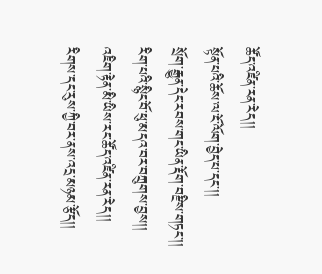ཚོད་འཛིན་རན་རེད།།
སྟོན་པའི་ཆོས་ལ་ངོ་ལོག་བྱེད་པ་དང་།།
སྲོག་རྒྱུན་དེང་རབས་གང་ཡིན་རྡོག་བརྫིས་གཏང་།།
རིག་པའི་སྙིང་བོ་ཕུ་མདའ་བར་བཀྲུགས་བྱས།།
འཇིག་རྟེན་མི་ཡིས་རང་ཚོད་འཛིན་རན་རེད།།
རིགས་དང་རུས་ཀྱི་བར་ནས་འདྲ་མཉམ་རྩོད།།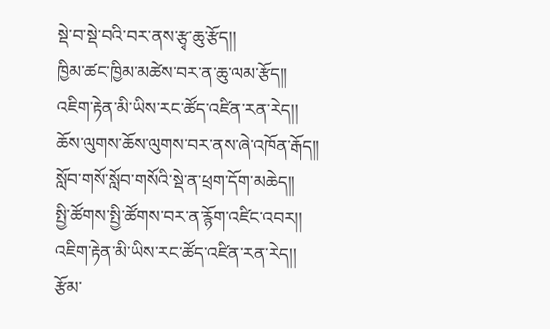སྡེ་བ་སྡེ་བའི་བར་ནས་རྩྭ་ཆུ་རྩོད།།
ཁྱིམ་ཚང་ཁྱིམ་མཚེས་བར་ན་ཆུ་ལམ་རྩོད།།
འཇིག་རྟེན་མི་ཡིས་རང་ཚོད་འཛིན་རན་རེད།།
ཆོས་ལུགས་ཆོས་ལུགས་བར་ནས་ཞེ་འཁོན་རྒོད།།
སློབ་གསོ་སློབ་གསོའི་སྡེ་ན་ཕྲག་དོག་མཆེད།།
སྤྱི་ཚོགས་སྤྱི་ཚོགས་བར་ན་རྙོག་འཛིང་འབར།།
འཇིག་རྟེན་མི་ཡིས་རང་ཚོད་འཛིན་རན་རེད།།
རྩོམ་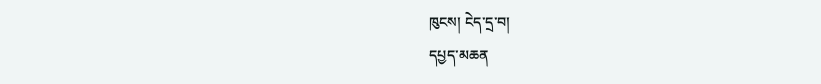ཁུངས། ངེད་དྲ་བ།
དཔྱད་མཆན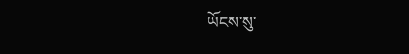ཡོངས་སུ་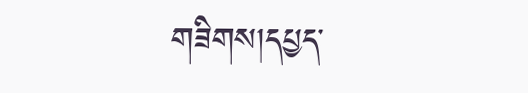གཟིགས།དཔྱད་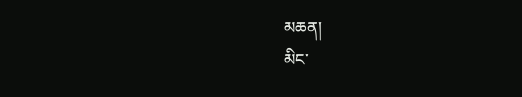མཆན།
མིང་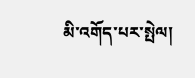མི་འགོད་པར་སྤེལ།